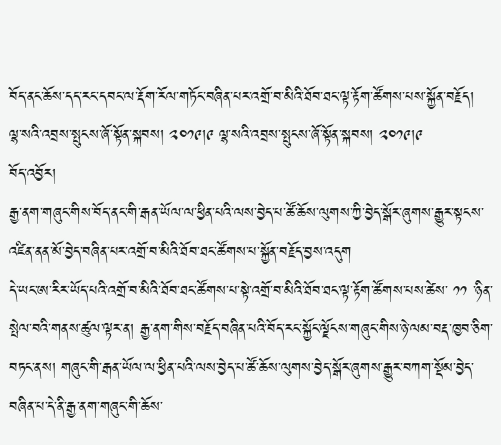བོད་ནང་ཆོས་དད་རང་དབང་ལ་རྡོག་རོལ་གཏོང་བཞིན་པར་འགྲོ་བ་མིའི་ཐོབ་ཐང་ལྟ་རྟོག་ཚོགས་པས་སྐྱོན་བརྗོད།
ལྷ་སའི་འབྲས་སྤུངས་ཞོ་སྟོན་སྐབས། ༢༠༡༩།༩ ལྷ་སའི་འབྲས་སྤུངས་ཞོ་སྟོན་སྐབས། ༢༠༡༩།༩
བོད་འབྱོར།
རྒྱ་ནག་གཞུང་གིས་བོད་ནང་གི་རྒན་ཡོལ་ལ་ཕྱིན་པའི་ལས་བྱེད་པ་ཚོ་ཆོས་ལུགས་ཀྱི་བྱེད་སྒོར་ཞུགས་རྒྱུར་སྟངས་འཛིན་ནན་མོ་བྱེད་བཞིན་པར་འགྲོ་བ་མིའི་ཐོབ་ཐང་ཚོགས་པ་སྐྱོན་བརྗོད་བྱས་འདུག
དེ་ཡང་ཨ་རིར་ཡོད་པའི་འགྲོ་བ་མིའི་ཐོབ་ཐང་ཚོགས་པ་སྟེ་འགྲོ་བ་མིའི་ཐོབ་ཐང་ལྟ་རྟོག་ཚོགས་པས་ཚེས་ ༡༡ ་ཉིན་སྤེལ་བའི་གནས་ཚུལ་ལྟར་ན། རྒྱ་ནག་གིས་བརྗོད་བཞིན་པའི་བོད་རང་སྐྱོང་ལྗོངས་གཞུང་གིས་ཉེ་ལམ་བརྡ་ཁྱབ་ཅིག་བཏང་ནས། གཞུང་གི་རྒན་ཡོལ་ལ་ཕྱིན་པའི་ལས་བྱེད་པ་ཚོ་ཆོས་ལུགས་བྱེད་སྒོར་ཞུགས་རྒྱུར་བཀག་སྡོམ་བྱེད་བཞིན་པ་དེ་ནི་རྒྱ་ནག་གཞུང་གི་ཆོས་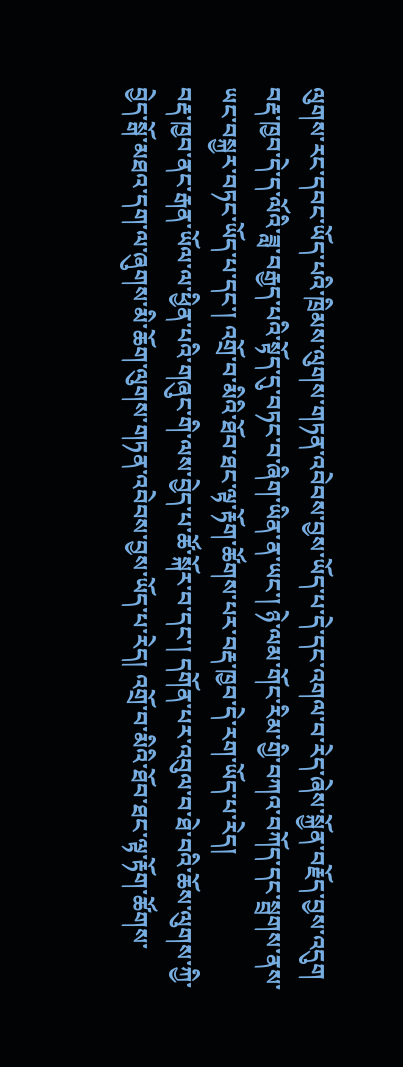ལུགས་རང་དབང་ཡོད་པའི་ཁྲིམས་ལུགས་གཏན་འབེབས་བྱས་ཡོད་པ་དེ་དང་འགལ་བ་རེད་ཞེས་སྐྱོན་བརྗོད་བྱས་འདུག
བརྡ་ཁྱབ་དེ་ད་ལོའི་ཟླ་བརྒྱད་པའི་སྟོད་དུ་བཏང་བ་ཞིག་ཡིན་ན་ཡང་། ཉེ་ལམ་གོང་རིམ་གྱི་བཀའ་བཀོད་དང་སྦྲགས་ནས་ཡང་བསྐྱར་བཏང་ཡོད་པ་དང་། འགྲོ་བ་མིའི་ཐོབ་ཐང་ལྟ་རྟོག་ཚོགས་པར་བརྡ་ཁྱབ་དེ་རག་ཡོད་པ་རེད།
བརྡ་ཁྱབ་ནང་རྒན་ཡོལ་ལ་ཕྱིན་པའི་གཞུང་གི་ལས་བྱེད་པ་ཚོ་སྐོར་བ་དང་། དགོན་པར་འབུལ་བ་ཐེ་བའི་ཆོས་ལུགས་ཀྱི་བྱེད་སྒོ་མཐའ་དག་ལ་ཞུགས་མི་ཆོག་ལུགས་གཏན་འབེབས་བྱས་ཡོད་པ་རེད། འགྲོ་བ་མིའི་ཐོབ་ཐང་ལྟ་རྟོག་ཚོགས་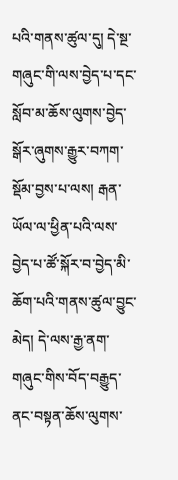པའི་གནས་ཚུལ་དུ། དེ་སྔ་གཞུང་གི་ལས་བྱེད་པ་དང་སློབ་མ་ཆོས་ལུགས་བྱེད་སྒོར་ཞུགས་རྒྱུར་བཀག་སྡོམ་བྱས་པ་ལས། རྒན་ཡོལ་ལ་ཕྱིན་པའི་ལས་བྱེད་པ་ཚོ་སྐོར་བ་བྱེད་མི་ཆོག་པའི་གནས་ཚུལ་བྱུང་མེད། དེ་ལས་རྒྱ་ནག་གཞུང་གིས་བོད་བརྒྱུད་ནང་བསྟན་ཆོས་ལུགས་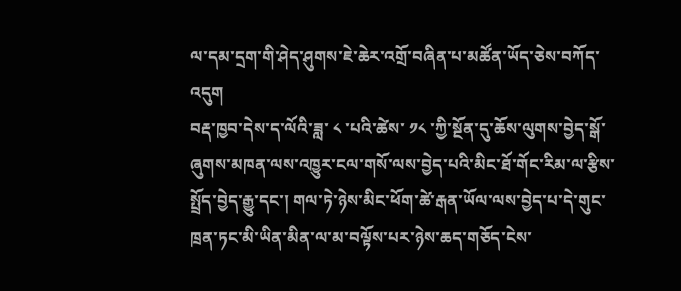ལ་དམ་དྲག་གི་ཤེད་ཤུགས་ཇེ་ཆེར་འགྲོ་བཞིན་པ་མཚོན་ཡོད་ཅེས་བཀོད་འདུག
བརྡ་ཁྱབ་དེས་ད་ལོའི་ཟླ་ ༨ ་པའི་ཚེས་ ༡༨ ་ཀྱི་སྔོན་དུ་ཆོས་ལུགས་བྱེད་སྒོ་ཞུགས་མཁན་ལས་འཁྱུར་ངལ་གསོ་ལས་བྱེད་པའི་མིང་ཐོ་གོང་རིམ་ལ་རྩིས་སྤྲོད་བྱེད་རྒྱུ་དང་། གལ་ཏེ་ཉེས་མིང་ཕོག་ཚེ་རྒན་ཡོལ་ལས་བྱེད་པ་དེ་གུང་ཁྲན་ཏང་མི་ཡིན་མིན་ལ་མ་བལྟོས་པར་ཉེས་ཆད་གཅོད་ངེས་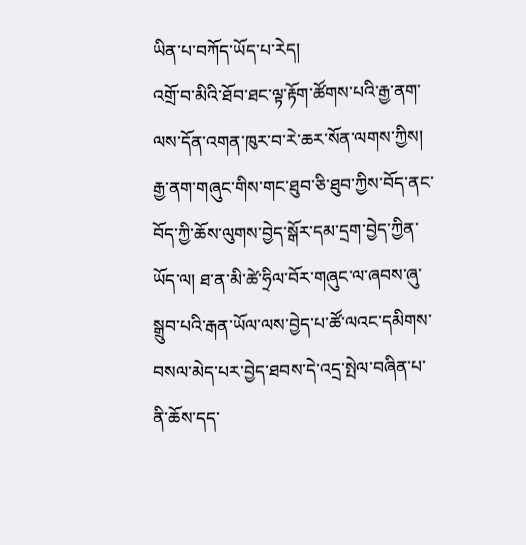ཡིན་པ་བཀོད་ཡོད་པ་རེད།
འགྲོ་བ་མིའི་ཐོབ་ཐང་ལྟ་རྟོག་ཚོགས་པའི་རྒྱ་ནག་ལས་དོན་འགན་ཁུར་བ་རེ་ཆར་སོན་ལགས་ཀྱིས། རྒྱ་ནག་གཞུང་གིས་གང་ཐུབ་ཅི་ཐུབ་ཀྱིས་བོད་ནང་བོད་ཀྱི་ཆོས་ལུགས་བྱེད་སྒོར་དམ་དྲག་བྱེད་ཀྱིན་ཡོད་ལ། ཐ་ན་མི་ཚེ་ཧྲིལ་བོར་གཞུང་ལ་ཞབས་ཞུ་སྒྲུབ་པའི་རྒན་ཡོལ་ལས་བྱེད་པ་ཚོ་ལའང་དམིགས་བསལ་མེད་པར་བྱེད་ཐབས་དེ་འདྲ་སྤེལ་བཞིན་པ་ནི་ཆོས་དད་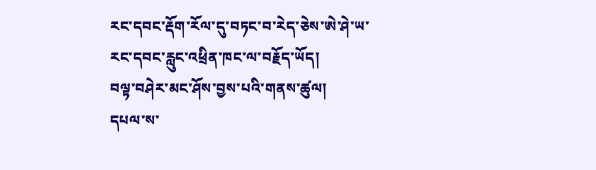རང་དབང་རྡོག་རོལ་དུ་བཏང་བ་རེད་ཅེས་ཨེ་ཤེ་ཡ་རང་དབང་རླུང་འཕྲིན་ཁང་ལ་བརྗོད་ཡོད།
བལྟ་བཤེར་མང་ཤོས་བྱས་པའི་གནས་ཚུལ།
དཔལ་ས་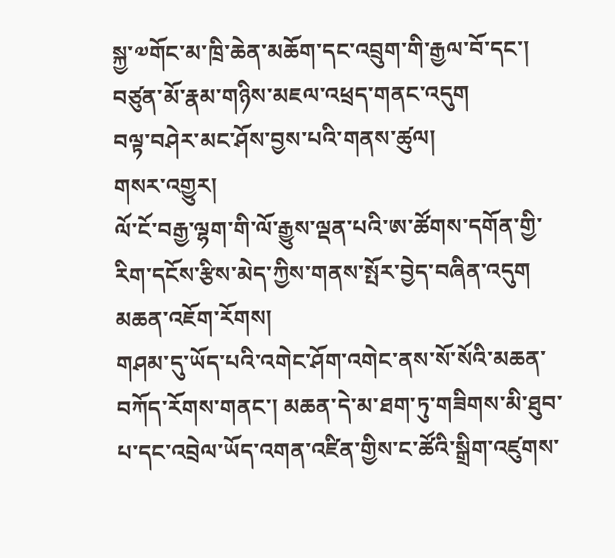སྐྱ་༧གོང་མ་ཁྲི་ཆེན་མཆོག་དང་འབྲུག་གི་རྒྱལ་བོ་དང་། བཙུན་མོ་རྣམ་གཉིས་མཇལ་འཕྲད་གནང་འདུག
བལྟ་བཤེར་མང་ཤོས་བྱས་པའི་གནས་ཚུལ།
གསར་འགྱུར།
ལོ་ངོ་བརྒྱ་ལྷག་གི་ལོ་རྒྱུས་ལྡན་པའི་ཨ་ཚོགས་དགོན་གྱི་རིག་དངོས་རྩིས་མེད་ཀྱིས་གནས་སྤོར་བྱེད་བཞིན་འདུག
མཆན་འཇོག་རོགས།
གཤམ་དུ་ཡོད་པའི་འགེང་ཤོག་འགེང་ནས་སོ་སོའི་མཆན་བཀོད་རོགས་གནང་། མཆན་དེ་མ་ཐག་ཏུ་གཟིགས་མི་ཐུབ་པ་དང་འབྲེལ་ཡོད་འགན་འཛིན་གྱིས་ང་ཚོའི་སྒྲིག་འཛུགས་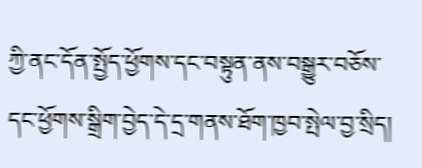ཀྱི་ནང་དོན་སྤྱོད་ཕྱོགས་དང་བསྟུན་ནས་བསྒྱུར་བཅོས་དང་ཕྱོགས་སྒྲིག་བྱེད་དེ་དྲ་གནས་ཐོག་ཁྱབ་སྤེལ་བྱ་སྲིད།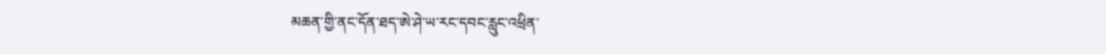མཆན་གྱི་ནང་དོན་ཐད་ཨེ་ཤེ་ཡ་རང་དབང་རླུང་འཕྲིན་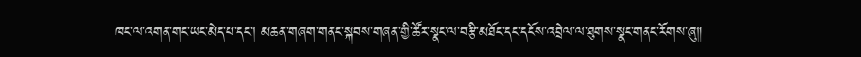ཁང་ལ་འགན་གང་ཡང་མེད་པ་དང་། མཆན་གཞག་གནང་སྐབས་གཞན་གྱི་ཚོར་སྣང་ལ་བརྩི་མཐོང་དང་དངོས་འབྲེལ་ལ་ཐུགས་སྣང་གནང་རོགས་ཞུ༎